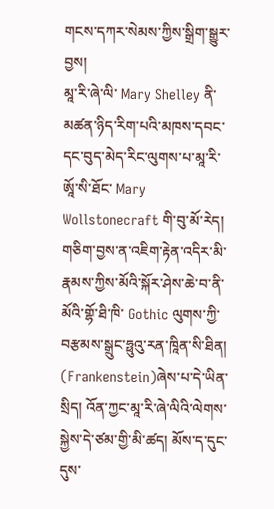གངས་དཀར་སེམས་ཀྱིས་སྒྲིག་སྒྱུར་བྱས།
མཱ་རི་ཞེ་ལི་ Mary Shelley ནི་མཚན་ཉིད་རིག་པའི་མཁས་དབང་དང་བུད་མེད་རིང་ལུགས་པ་མཱ་རི་ཨཱོ་སི་ཐོང་ Mary Wollstonecraft གི་བུ་མོ་རེད། གཅིག་བྱས་ན་འཇིག་རྟེན་འདིར་མི་རྣམས་ཀྱིས་མོའི་སྐོར་ཤེས་ཆེ་བ་ནི་མོའི་གྷོ་ཐི་ཁི་ Gothic ལུགས་ཀྱི་བརྩམས་སྒྲུང་ཧྥུའུ་རན་ཁཱིན་སི་ཐིན། (Frankenstein)ཞེས་པ་དེ་ཡིན་སྲིད། འོན་ཀྱང་མཱ་རི་ཞེ་ལིའི་ལེགས་སྐྱེས་དེ་ཙམ་གྱི་མི་ཚད། མོས་ད་དུང་དུས་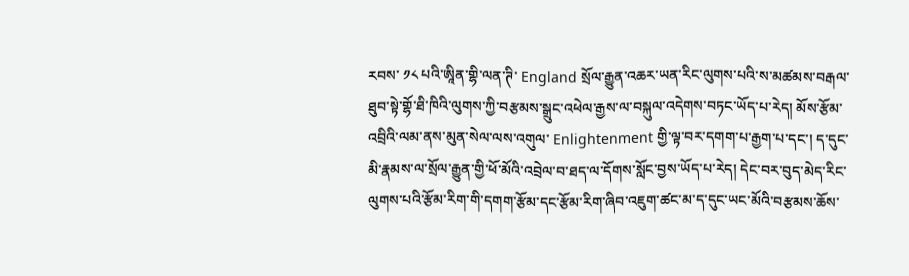རབས་ ༡༨ པའི་ཨཱིན་གྷི་ལན་ཊི་ England སྲོལ་རྒྱུན་འཆར་ཡན་རིང་ལུགས་པའི་ས་མཚམས་བརྒལ་ཐུབ་སྟེ་གྷོ་ཐི་ཁིའི་ལུགས་ཀྱི་བརྩམས་སྒྲུང་འཕེལ་རྒྱས་ལ་བསྐུལ་འདེགས་བཏང་ཡོད་པ་རེད། མོས་རྩོམ་འབྲིའི་ལམ་ནས་མུན་སེལ་ལས་འགུལ་ Enlightenment གྱི་ལྟ་བར་དགག་པ་རྒྱག་པ་དང་། ད་དུང་མི་རྣམས་ལ་སྲོལ་རྒྱུན་གྱི་ཕོ་མོའི་འབྲེལ་བ་ཐད་ལ་དོགས་སློང་བྱས་ཡོད་པ་རེད། དེང་བར་བུད་མེད་རིང་ལུགས་པའི་རྩོམ་རིག་གི་དགག་རྩོམ་དང་རྩོམ་རིག་ཞིབ་འཇུག་ཚང་མ་ད་དུང་ཡང་མོའི་བརྩམས་ཆོས་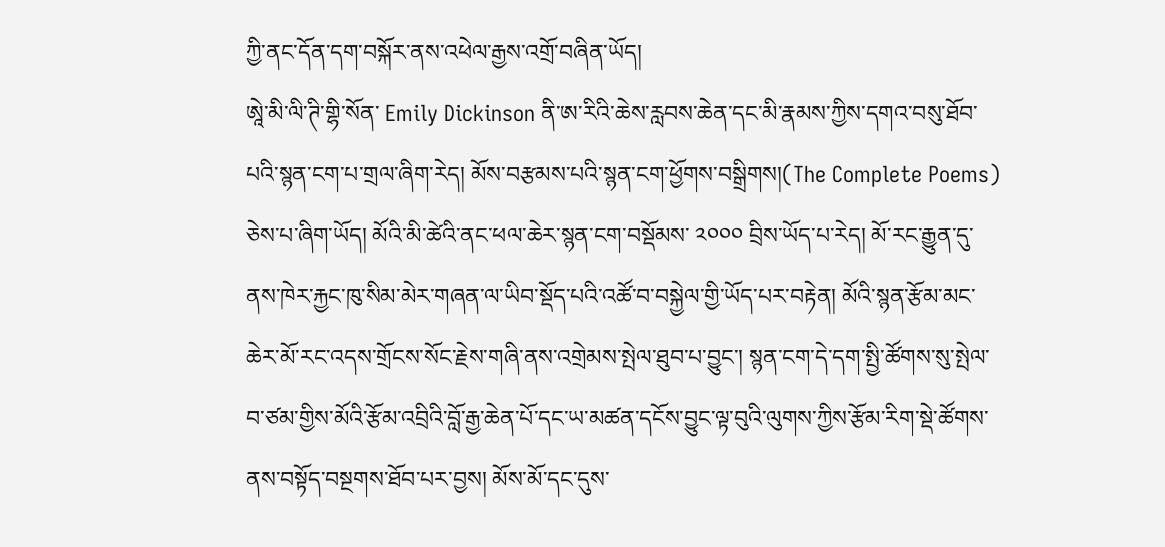ཀྱི་ནང་དོན་དག་བསྐོར་ནས་འཕེལ་རྒྱས་འགྲོ་བཞིན་ཡོད།
ཨཱེ་མི་ལི་ཊི་གྷི་སོན་ Emily Dickinson ནི་ཨ་རིའི་ཆེས་རླབས་ཆེན་དང་མི་རྣམས་ཀྱིས་དགའ་བསུ་ཐོབ་པའི་སྙན་ངག་པ་གྲལ་ཞིག་རེད། མོས་བརྩམས་པའི་སྙན་ངག་ཕྱོགས་བསྒྲིགས།(The Complete Poems) ཅེས་པ་ཞིག་ཡོད། མོའི་མི་ཚེའི་ནང་ཕལ་ཆེར་སྙན་ངག་བསྡོམས་ ༢༠༠༠ བྲིས་ཡོད་པ་རེད། མོ་རང་རྒྱུན་དུ་ནས་ཁེར་རྐྱང་ཁུ་སིམ་མེར་གཞན་ལ་ཡིབ་སྡོད་པའི་འཚོ་བ་བསྐྱེལ་གྱི་ཡོད་པར་བརྟེན། མོའི་སྙན་རྩོམ་མང་ཆེར་མོ་རང་འདས་གྲོངས་སོང་རྗེས་གཞི་ནས་འགྲེམས་སྤེལ་ཐུབ་པ་བྱུང་། སྙན་ངག་དེ་དག་སྤྱི་ཚོགས་སུ་སྤེལ་བ་ཙམ་གྱིས་མོའི་རྩོམ་འབྲིའི་བློ་རྒྱ་ཆེན་པོ་དང་ཡ་མཚན་དངོས་བྱུང་ལྟ་བུའི་ལུགས་ཀྱིས་རྩོམ་རིག་སྡེ་ཚོགས་ནས་བསྟོད་བསྔགས་ཐོབ་པར་བྱས། མོས་མོ་དང་དུས་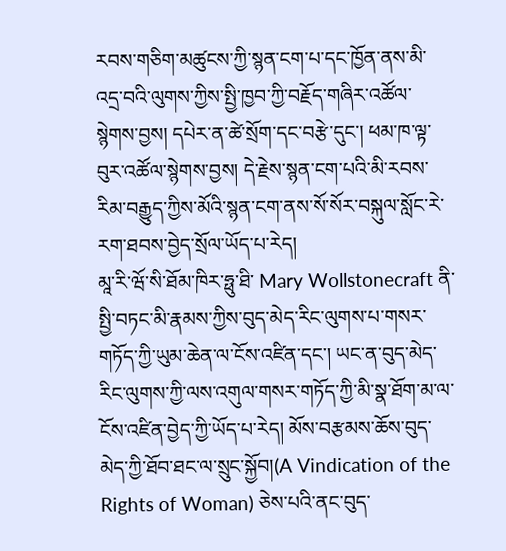རབས་གཅིག་མཚུངས་ཀྱི་སྙན་ངག་པ་དང་ཁྱོན་ནས་མི་འདྲ་བའི་ལུགས་ཀྱིས་སྤྱི་ཁྱབ་ཀྱི་བརྗོད་གཞིར་འཚོལ་སྙེགས་བྱས། དཔེར་ན་ཚེ་སྲོག་དང་བརྩེ་དུང་། ཕམ་ཁ་ལྟ་བུར་འཚོལ་སྙེགས་བྱས། དེ་རྗེས་སྙན་ངག་པའི་མི་རབས་རིམ་བརྒྱུད་ཀྱིས་མོའི་སྙན་ངག་ནས་སོ་སོར་བསྐུལ་སློང་རེ་རག་ཐབས་བྱེད་སྲོལ་ཡོད་པ་རེད།
མཱ་རི་ཝོ་སི་ཐོམ་ཁིར་ཧྥུ་ཐི་ Mary Wollstonecraft ནི་སྤྱི་བཏང་མི་རྣམས་ཀྱིས་བུད་མེད་རིང་ལུགས་པ་གསར་གཏོད་ཀྱི་ཡུམ་ཆེན་ལ་ངོས་འཛིན་དང་། ཡང་ན་བུད་མེད་རིང་ལུགས་ཀྱི་ལས་འགུལ་གསར་གཏོད་ཀྱི་མི་སྣ་ཐོག་མ་ལ་ངོས་འཛིན་བྱེད་ཀྱི་ཡོད་པ་རེད། མོས་བརྩམས་ཆོས་བུད་མེད་ཀྱི་ཐོབ་ཐང་ལ་སྲུང་སྐྱོབ།(A Vindication of the Rights of Woman) ཅེས་པའི་ནང་བུད་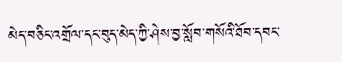མེད་བཅིང་འགྲོལ་དང་བུད་མེད་ཀྱི་ཤེས་བྱ་སློབ་གསོའི་ཐོབ་དབང་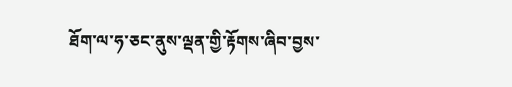ཐོག་ལ་ཧ་ཅང་ནུས་ལྡན་གྱི་རྟོགས་ཞིབ་བྱས་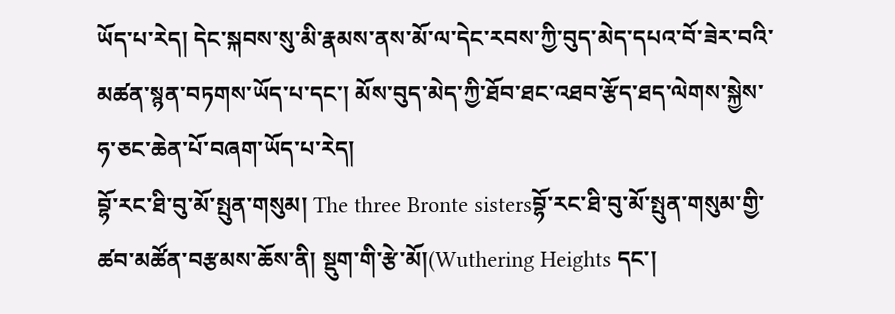ཡོད་པ་རེད། དེང་སྐབས་སུ་མི་རྣམས་ནས་མོ་ལ་དེང་རབས་ཀྱི་བུད་མེད་དཔའ་བོ་ཟེར་བའི་མཚན་སྙན་བཏགས་ཡོད་པ་དང་། མོས་བུད་མེད་ཀྱི་ཐོབ་ཐང་འཐབ་རྩོད་ཐད་ལེགས་སྐྱེས་ཧ་ཅང་ཆེན་པོ་བཞག་ཡོད་པ་རེད།
བྷོ་རང་ཐི་བུ་མོ་སྤུན་གསུམ། The three Bronte sistersབྷོ་རང་ཐི་བུ་མོ་སྤུན་གསུམ་གྱི་ཚབ་མཚོན་བརྩམས་ཆོས་ནི། སྡུག་གི་རྩེ་མོ།(Wuthering Heights དང་།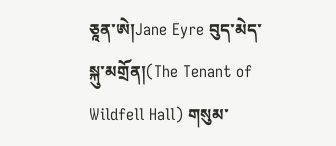ཅཱན་ཨེ།Jane Eyre བུད་མེད་སྐུ་མགྲོན།(The Tenant of Wildfell Hall) གསུམ་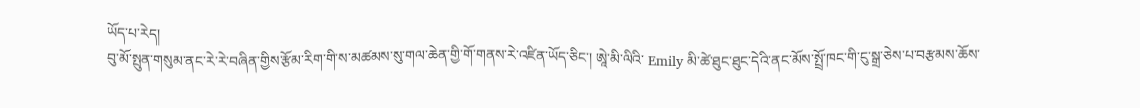ཡོད་པ་རེད།
བུ་མོ་སྤུན་གསུམ་ནང་རེ་རེ་བཞིན་གྱིས་རྩོམ་རིག་གི་ས་མཚམས་སུ་གལ་ཆེན་གྱི་གོ་གནས་རེ་འཛིན་ཡོད་ཅིང་། ཨཱེ་མི་ལིའི་ Emily མི་ཚེ་ཐུང་ཐུང་དེའི་ནང་མོས་སྤྲོ་ཁང་གི་ངུ་སྒྲ་ཅེས་པ་བརྩམས་ཆོས་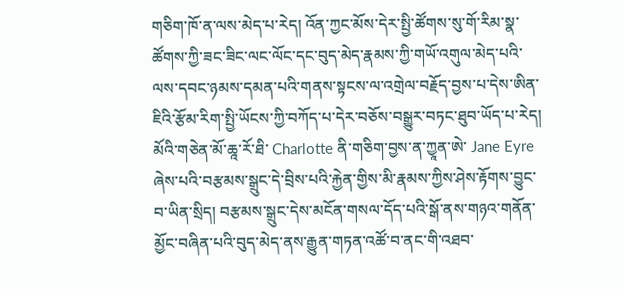གཅིག་ཁོ་ན་ལས་མེད་པ་རེད། འོན་ཀྱང་མོས་དེར་སྤྱི་ཚོགས་སུ་གོ་རིམ་སྣ་ཚོགས་ཀྱི་ཟང་ཟིང་ལང་ལོང་དང་བུད་མེད་རྣམས་ཀྱི་གཡོ་འགུལ་མེད་པའི་ལས་དབང་ཉམས་དམན་པའི་གནས་སྟངས་ལ་འགྲེལ་བརྗོད་བྱས་པ་དེས་ཨིན་ཇིའི་རྩོམ་རིག་སྤྱི་ཡོངས་ཀྱི་བཀོད་པ་དེར་བཅོས་བསྒྱུར་བཏང་ཐུབ་ཡོད་པ་རེད། མོའི་གཅེན་མོ་ཆཱ་རོ་ཐི་ Charlotte ནི་གཅིག་བྱས་ན་ཀྱཱན་ཨེ་ Jane Eyre ཞེས་པའི་བརྩམས་སྒྲུང་དེ་བྲིས་པའི་རྐྱེན་གྱིས་མི་རྣམས་ཀྱིས་ཤེས་རྟོགས་བྱུང་བ་ཡིན་སྲིད། བརྩམས་སྒྲུང་དེས་མངོན་གསལ་དོད་པའི་སྒོ་ནས་གཉའ་གནོན་མྱོང་བཞིན་པའི་བུད་མེད་ནས་རྒྱུན་གཏན་འཚོ་བ་ནང་གི་འཐབ་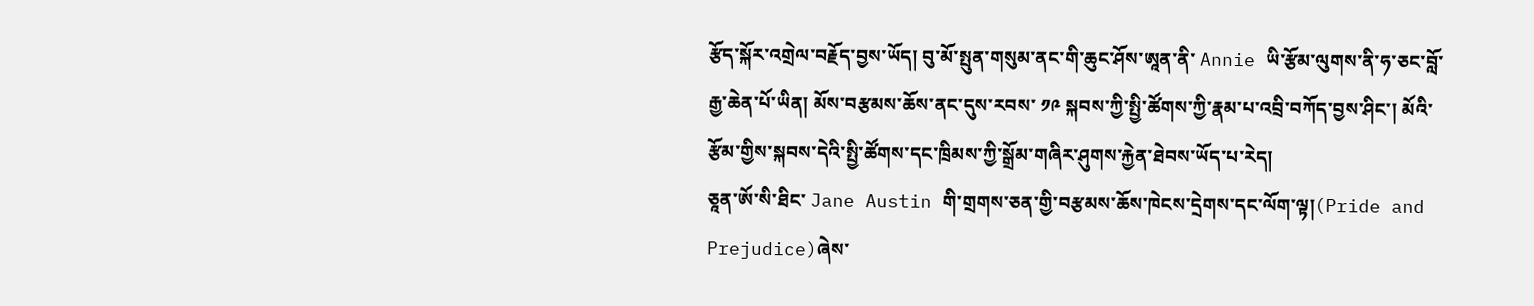རྩོད་སྐོར་འགྲེལ་བརྗོད་བྱས་ཡོད། བུ་མོ་སྤུན་གསུམ་ནང་གི་ཆུང་ཤོས་ཨཱན་ནི་ Annie ཡི་རྩོམ་ལུགས་ནི་ཧ་ཅང་བློ་རྒྱ་ཆེན་པོ་ཡིན། མོས་བརྩམས་ཆོས་ནང་དུས་རབས་ ༡༩ སྐབས་ཀྱི་སྤྱི་ཚོགས་ཀྱི་རྣམ་པ་འབྲི་བཀོད་བྱས་ཤིང་། མོའི་རྩོམ་གྱིས་སྐབས་དེའི་སྤྱི་ཚོགས་དང་ཁྲིམས་ཀྱི་སྒྲོམ་གཞིར་ཤུགས་རྐྱེན་ཐེབས་ཡོད་པ་རེད།
ཅཱན་ཨོ་སི་ཐིང་ Jane Austin གི་གྲགས་ཅན་གྱི་བརྩམས་ཆོས་ཁེངས་དྲེགས་དང་ལོག་ལྟ།(Pride and Prejudice)ཞེས་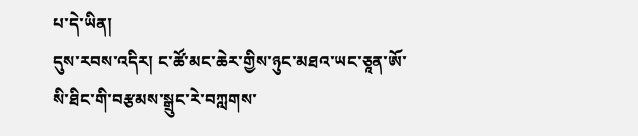པ་དེ་ཡིན།
དུས་རབས་འདིར། ང་ཚོ་མང་ཆེར་གྱིས་ཉུང་མཐའ་ཡང་ཅཱན་ཨོ་སི་ཐིང་གི་བརྩམས་སྒྲུང་རེ་བཀླགས་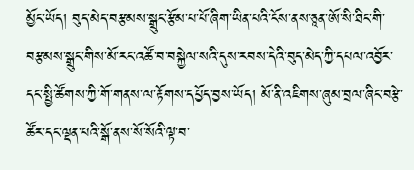མྱོང་ཡོད། བུད་མེད་བརྩམས་སྒྲུང་རྩོམ་པ་པོ་ཞིག་ཡིན་པའི་ངོས་ནས་ཅཱན་ཨོ་སི་ཐིང་གི་བརྩམས་སྒྲུང་གིས་མོ་རང་འཚོ་བ་བསྐྱེལ་སའི་དུས་རབས་དེའི་བུད་མེད་ཀྱི་དཔལ་འབྱོར་དང་སྤྱི་ཚོགས་ཀྱི་གོ་གནས་ལ་རྟོགས་དཔྱོད་བྱས་ཡོད། མོ་ནི་འཇིགས་ཞུམ་བྲལ་ཞིང་བརྩེ་ཚོར་དང་ལྡན་པའི་སྒོ་ནས་སོ་སོའི་ལྟ་བ་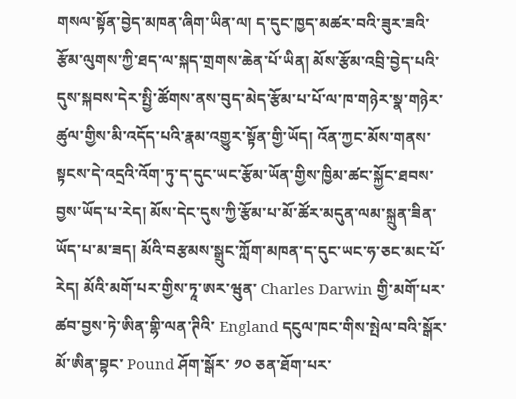གསལ་སྟོན་བྱེད་མཁན་ཞིག་ཡིན་ལ། ད་དུང་ཁྱད་མཚར་བའི་ཟུར་ཟའི་རྩོམ་ལུགས་ཀྱི་ཐད་ལ་སྐད་གྲགས་ཆེན་པོ་ཡིན། མོས་རྩོམ་འབྲི་བྱེད་པའི་དུས་སྐབས་དེར་སྤྱི་ཚོགས་ནས་བུད་མེད་རྩོམ་པ་པོ་ལ་ཁ་གཉེར་སྣ་གཉེར་ཚུལ་གྱིས་མི་འདོད་པའི་རྣམ་འགྱུར་སྟོན་གྱི་ཡོད། འོན་ཀྱང་མོས་གནས་སྟངས་དེ་འདྲའི་འོག་ཏུ་ད་དུང་ཡང་རྩོམ་ཡོན་གྱིས་ཁྱིམ་ཚང་སྐྱོང་ཐབས་བྱས་ཡོད་པ་རེད། མོས་དེང་དུས་ཀྱི་རྩོམ་པ་མོ་ཚོར་མདུན་ལམ་སྐྲུན་ཟིན་ཡོད་པ་མ་ཟད། མོའི་བརྩམས་སྒྲུང་ཀློག་མཁན་ད་དུང་ཡང་ཧ་ཅང་མང་པོ་རེད། མོའི་མགོ་པར་གྱིས་ཏཱ་ཨར་ཝུན་ Charles Darwin གྱི་མགོ་པར་ཚབ་བྱས་ཏེ་ཨིན་གྷི་ལན་ཊིའི་ England དངུལ་ཁང་གིས་སྤེལ་བའི་སྒོར་མོ་ཨིན་བྷང་ Pound ཤོག་སྒོར་ ༡༠ ཅན་ཐོག་པར་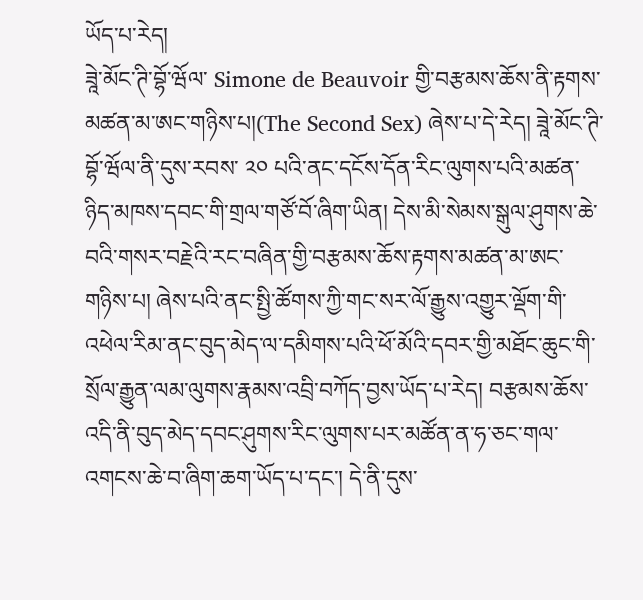ཡོད་པ་རེད།
ཟཱེ་མོང་ཊི་བྷོ་ཝོལ་ Simone de Beauvoir གྱི་བརྩམས་ཆོས་ནི་རྟགས་མཚན་མ་ཨང་གཉིས་པ།(The Second Sex) ཞེས་པ་དེ་རེད། ཟཱེ་མོང་ཊི་བྷོ་ཝོལ་ནི་དུས་རབས་ ༢༠ པའི་ནང་དངོས་དོན་རིང་ལུགས་པའི་མཚན་ཉིད་མཁས་དབང་གི་གྲལ་གཙོ་བོ་ཞིག་ཡིན། དེས་མི་སེམས་སྒུལ་ཤུགས་ཆེ་བའི་གསར་བརྗེའི་རང་བཞིན་གྱི་བརྩམས་ཆོས་རྟགས་མཚན་མ་ཨང་གཉིས་པ། ཞེས་པའི་ནང་སྤྱི་ཚོགས་ཀྱི་གང་སར་ལོ་རྒྱུས་འགྱུར་ལྡོག་གི་འཕེལ་རིམ་ནང་བུད་མེད་ལ་དམིགས་པའི་ཕོ་མོའི་དབར་གྱི་མཐོང་ཆུང་གི་སྲོལ་རྒྱུན་ལམ་ལུགས་རྣམས་འབྲི་བཀོད་བྱས་ཡོད་པ་རེད། བརྩམས་ཆོས་འདི་ནི་བུད་མེད་དབང་ཤུགས་རིང་ལུགས་པར་མཚོན་ན་ཧ་ཅང་གལ་འགངས་ཆེ་བ་ཞིག་ཆག་ཡོད་པ་དང་། དེ་ནི་དུས་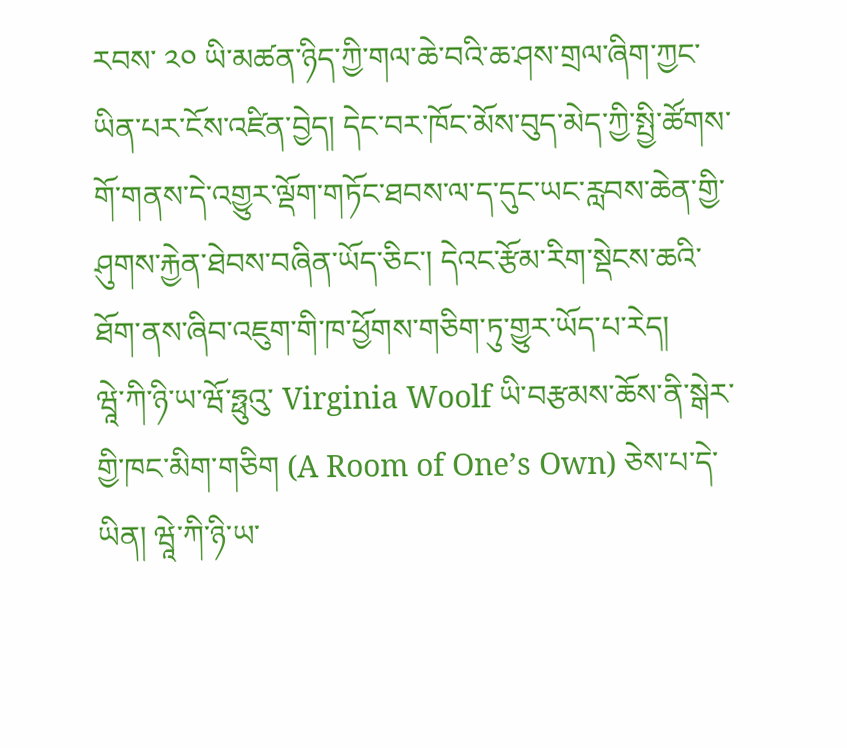རབས་ ༢༠ ཡི་མཚན་ཉིད་ཀྱི་གལ་ཆེ་བའི་ཆ་ཤས་གྲལ་ཞིག་ཀྱང་ཡིན་པར་ངོས་འཛིན་བྱེད། དེང་བར་ཁོང་མོས་བུད་མེད་ཀྱི་སྤྱི་ཚོགས་གོ་གནས་དེ་འགྱུར་ལྡོག་གཏོང་ཐབས་ལ་ད་དུང་ཡང་རླབས་ཆེན་གྱི་ཤུགས་རྐྱེན་ཐེབས་བཞིན་ཡོད་ཅིང་། དེའང་རྩོམ་རིག་སྡེངས་ཆའི་ཐོག་ནས་ཞིབ་འཇུག་གི་ཁ་ཕྱོགས་གཅིག་ཏུ་གྱུར་ཡོད་པ་རེད།
ཝཱེ་ཀི་ཉི་ཡ་ཝོ་ཧྥུའུ་ Virginia Woolf ཡི་བརྩམས་ཆོས་ནི་སྒེར་གྱི་ཁང་མིག་གཅིག (A Room of One’s Own) ཅེས་པ་དེ་ཡིན། ཝཱེ་ཀི་ཉི་ཡ་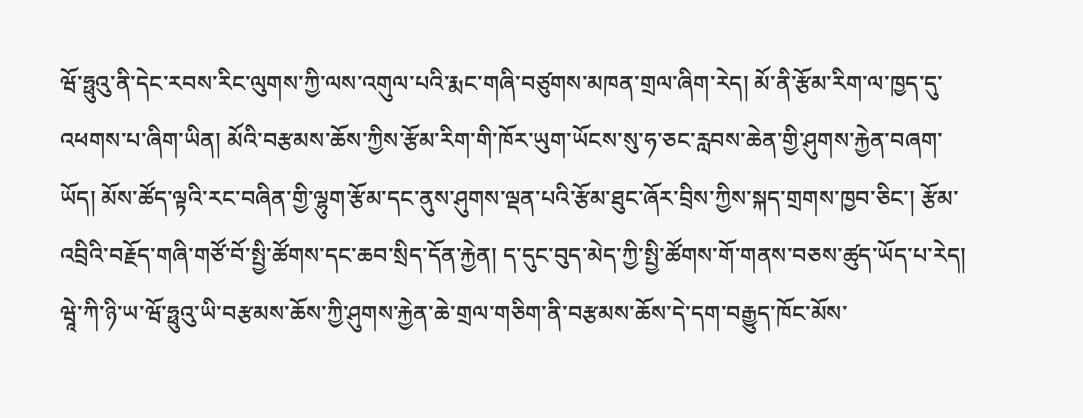ཝོ་ཧྥུའུ་ནི་དེང་རབས་རིང་ལུགས་ཀྱི་ལས་འགུལ་པའི་རྨང་གཞི་བཙུགས་མཁན་གྲལ་ཞིག་རེད། མོ་ནི་རྩོམ་རིག་ལ་ཁྱད་དུ་འཕགས་པ་ཞིག་ཡིན། མོའི་བརྩམས་ཆོས་ཀྱིས་རྩོམ་རིག་གི་ཁོར་ཡུག་ཡོངས་སུ་ཧ་ཅང་རླབས་ཆེན་གྱི་ཤུགས་རྐྱེན་བཞག་ཡོད། མོས་ཚོད་ལྟའི་རང་བཞིན་གྱི་ལྷུག་རྩོམ་དང་ནུས་ཤུགས་ལྡན་པའི་རྩོམ་ཐུང་ཞོར་བྲིས་ཀྱིས་སྐད་གྲགས་ཁྱབ་ཅིང་། རྩོམ་འབྲིའི་བརྗོད་གཞི་གཙོ་བོ་སྤྱི་ཚོགས་དང་ཆབ་སྲིད་དོན་རྐྱེན། ད་དུང་བུད་མེད་ཀྱི་སྤྱི་ཚོགས་གོ་གནས་བཅས་ཚུད་ཡོད་པ་རེད། ཝཱེ་ཀི་ཉི་ཡ་ཝོ་ཧྥུའུ་ཡི་བརྩམས་ཆོས་ཀྱི་ཤུགས་རྐྱེན་ཆེ་གྲལ་གཅིག་ནི་བརྩམས་ཆོས་དེ་དག་བརྒྱུད་ཁོང་མོས་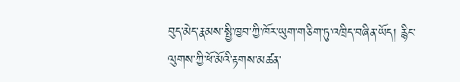བུད་མེད་རྣམས་སྤྱི་ཁྱབ་ཀྱི་ཁོར་ཡུག་གཅིག་ཏུ་འཁྲིད་བཞིན་ཡོད། རྙིང་ལུགས་ཀྱི་ཕོ་མོའི་རྟགས་མཚན་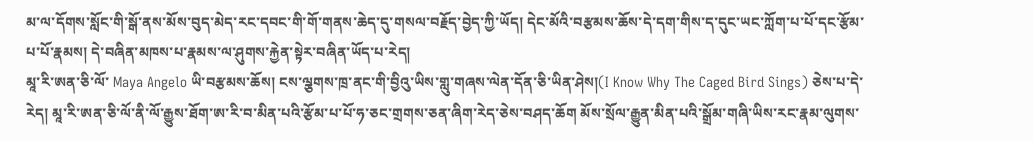མ་ལ་དོགས་སློང་གི་སྒོ་ནས་མོས་བུད་མེད་རང་དབང་གི་གོ་གནས་ཆེད་དུ་གསལ་བརྗོད་བྱེད་ཀྱི་ཡོད། དེང་མོའི་བརྩམས་ཆོས་དེ་དག་གིས་ད་དུང་ཡང་ཀློག་པ་པོ་དང་རྩོམ་པ་པོ་རྣམས། དེ་བཞིན་མཁས་པ་རྣམས་ལ་ཤུགས་རྐྱེན་སྟེར་བཞིན་ཡོད་པ་རེད།
མཱ་རི་ཨན་ཅི་ལོ་ Maya Angelo ཡི་བརྩམས་ཆོས། ངས་ལྕགས་ཁྲ་ནང་གི་བྱིའུ་ཡིས་གླུ་གཞས་ལེན་དོན་ཅི་ཡིན་ཤེས།(I Know Why The Caged Bird Sings) ཅེས་པ་དེ་རེད། མཱ་རི་ཨན་ཅི་ལོ་ནི་ལོ་རྒྱུས་ཐོག་ཨ་རི་བ་མིན་པའི་རྩོམ་པ་པོ་ཧ་ཅང་གྲགས་ཅན་ཞིག་རེད་ཅེས་བཤད་ཆོག མོས་སྲོལ་རྒྱུན་མིན་པའི་སྒྲོམ་གཞི་ཡིས་རང་རྣམ་ལུགས་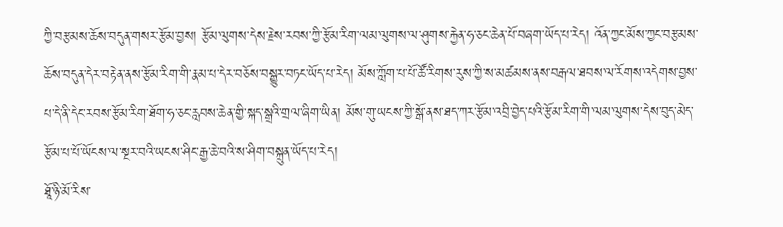ཀྱི་བརྩམས་ཆོས་བདུན་གསར་རྩོམ་བྱས། རྩོམ་ལུགས་དེས་རྗེས་རབས་ཀྱི་རྩོམ་རིག་ལམ་ལུགས་ལ་ཤུགས་རྐྱེན་ཧ་ཅང་ཆེན་པོ་བཞག་ཡོད་པ་རེད། འོན་ཀྱང་མོས་ཀྱང་བརྩམས་ཆོས་བདུན་དེར་བརྟེན་ནས་རྩོམ་རིག་གི་རྣམ་པ་དེར་བཅོས་བསྒྱུར་བཏང་ཡོད་པ་རེད། མོས་ཀློག་པ་པོ་ཚོ་རིགས་རུས་ཀྱི་ས་མཚམས་ནས་བརྒལ་ཐབས་ལ་རོགས་འདེགས་བྱས་པ་དེ་ནི་དེང་རབས་རྩོམ་རིག་ཐོག་ཧ་ཅང་རླབས་ཆེན་གྱི་སྐད་སྒྲའི་གྲལ་ཞིག་ཡིན། མོས་གུ་ཡངས་ཀྱི་སྒོ་ནས་ཐད་ཀར་རྩོམ་འབྲི་བྱེད་པའི་རྩོམ་རིག་གི་ལམ་ལུགས་དེས་བུད་མེད་རྩོམ་པ་པོ་ཡོངས་ལ་སྔར་བའི་ཡངས་ཤིང་རྒྱ་ཆེ་བའི་ས་ཤིག་བསྐྲུན་ཡོད་པ་རེད།
ཐཱོ་ཉི་མོ་རིས་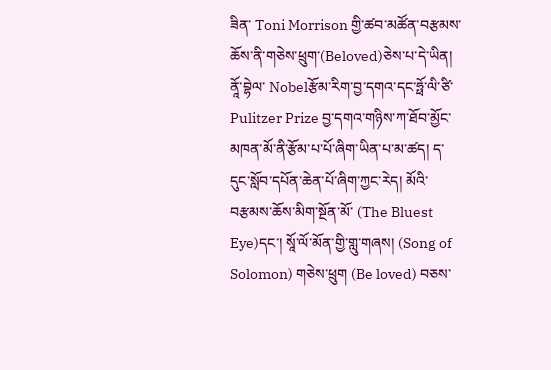ཟིན་ Toni Morrison གྱི་ཚབ་མཚོན་བརྩམས་ཆོས་ནི་གཅེས་ཕྲུག་(Beloved)ཅེས་པ་དེ་ཡིན། ནཱོ་བྷེལ་ Nobelརྩོམ་རིག་བྱ་དགའ་དང་ཧྥོ་ལི་ཙི་ Pulitzer Prize བྱ་དགའ་གཉིས་ཀ་ཐོབ་མྱོང་མཁན་མོ་ནི་རྩོམ་པ་པོ་ཞིག་ཡིན་པ་མ་ཚད། ད་དུང་སློབ་དཔོན་ཆེན་པོ་ཞིག་ཀྱང་རེད། མོའི་བརྩམས་ཆོས་མིག་སྔོན་མོ་ (The Bluest Eye)དང་། སཱོ་ལོ་མོན་གྱི་གླུ་གཞས། (Song of Solomon) གཅེས་ཕྲུག (Be loved) བཅས་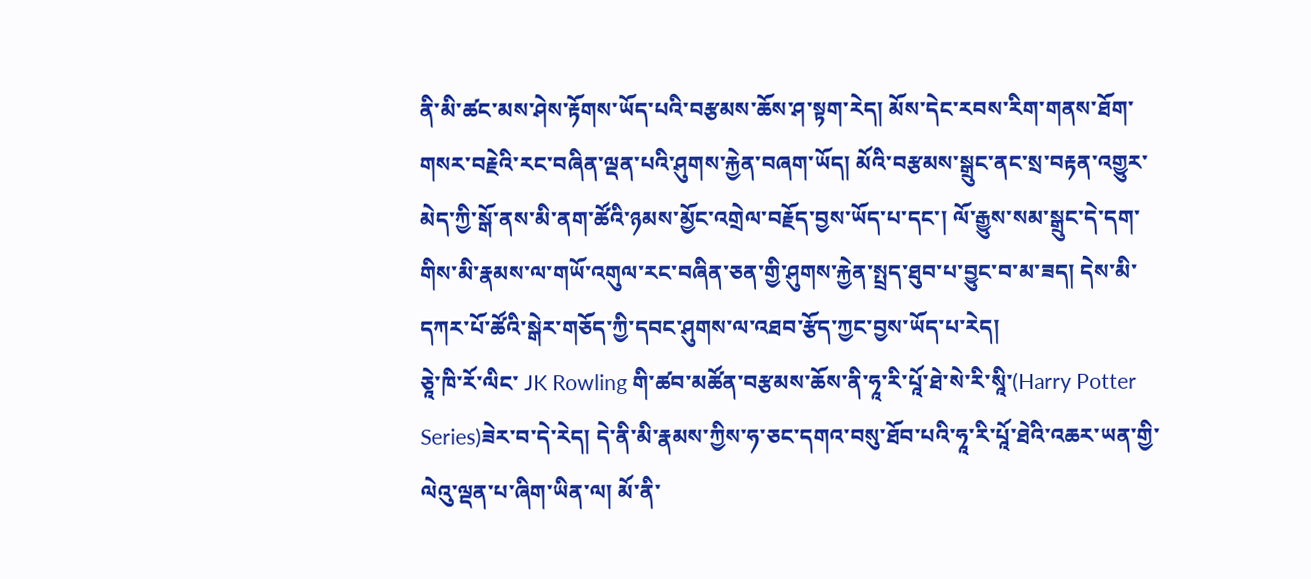ནི་མི་ཚང་མས་ཤེས་རྟོགས་ཡོད་པའི་བརྩམས་ཆོས་ཤ་སྟག་རེད། མོས་དེང་རབས་རིག་གནས་ཐོག་གསར་བརྗེའི་རང་བཞིན་ལྡན་པའི་ཤུགས་རྐྱེན་བཞག་ཡོད། མོའི་བརྩམས་སྒྲུང་ནང་སྲ་བརྟན་འགྱུར་མེད་ཀྱི་སྒོ་ནས་མི་ནག་ཚོའི་ཉམས་མྱོང་འགྲེལ་བརྗོད་བྱས་ཡོད་པ་དང་། ལོ་རྒྱུས་སམ་སྒྲུང་དེ་དག་གིས་མི་རྣམས་ལ་གཡོ་འགུལ་རང་བཞིན་ཅན་གྱི་ཤུགས་རྐྱེན་སྤྲད་ཐུབ་པ་བྱུང་བ་མ་ཟད། དེས་མི་དཀར་པོ་ཚོའི་སྒེར་གཅོད་ཀྱི་དབང་ཤུགས་ལ་འཐབ་རྩོད་ཀྱང་བྱས་ཡོད་པ་རེད།
ཅཱེ་ཁི་རོ་ལིང་ JK Rowling གི་ཚབ་མཚོན་བརྩམས་ཆོས་ནི་ཧཱ་རི་པཱོ་ཐེ་སེ་རི་སཱི་(Harry Potter Series)ཟེར་བ་དེ་རེད། དེ་ནི་མི་རྣམས་ཀྱིས་ཧ་ཅང་དགའ་བསུ་ཐོབ་པའི་ཧཱ་རི་པཱོ་ཐེའི་འཆར་ཡན་གྱི་ལེའུ་ལྡན་པ་ཞིག་ཡིན་ལ། མོ་ནི་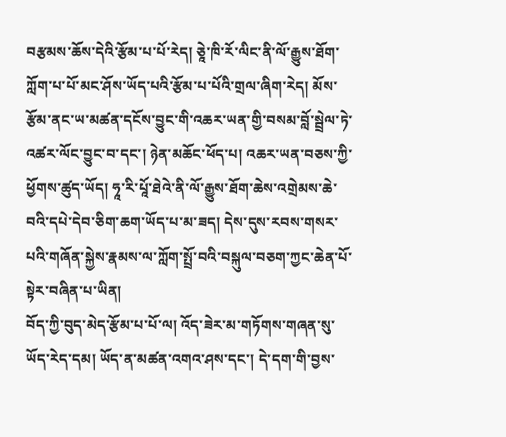བརྩམས་ཆོས་དེའི་རྩོམ་པ་པོ་རེད། ཅཱེ་ཁི་རོ་ལིང་ནི་ལོ་རྒྱུས་ཐོག་ཀློག་པ་པོ་མང་ཤོས་ཡོད་པའི་རྩོམ་པ་པོའི་གྲལ་ཞིག་རེད། མོས་རྩོམ་ནང་ཡ་མཚན་དངོས་བྱུང་གི་འཆར་ཡན་གྱི་བསམ་བློ་སྦྲེལ་ཏེ་འཚར་ལོང་བྱུང་བ་དང་། ཉེན་མཆོང་ཕོད་པ། འཆར་ཡན་བཅས་ཀྱི་ཕྱོགས་ཚུད་ཡོད། ཧཱ་རི་པཱོ་ཐེའེ་ནི་ལོ་རྒྱུས་ཐོག་ཆེས་འགྲེམས་ཆེ་བའི་དཔེ་དེབ་ཅིག་ཆག་ཡོད་པ་མ་ཟད། དེས་དུས་རབས་གསར་པའི་གཞོན་སྐྱེས་རྣམས་ལ་ཀློག་སྤྲོ་བའི་བསྐུལ་བཅག་ཀྱང་ཆེན་པོ་སྟེར་བཞིན་པ་ཡིན།
བོད་ཀྱི་བུད་མེད་རྩོམ་པ་པོ་ལ། འོད་ཟེར་མ་གཏོགས་གཞན་སུ་ཡོད་རེད་དམ། ཡོད་ན་མཚན་འགའ་ཤས་དང་། དེ་དག་གི་བྱས་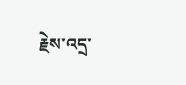རྗེས་འདྲ་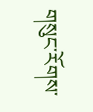གསུང་རོགས་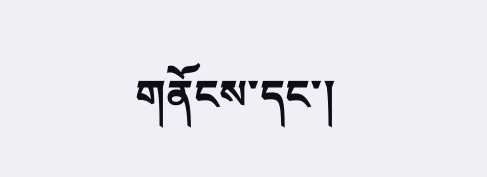གནོངས་དང་།